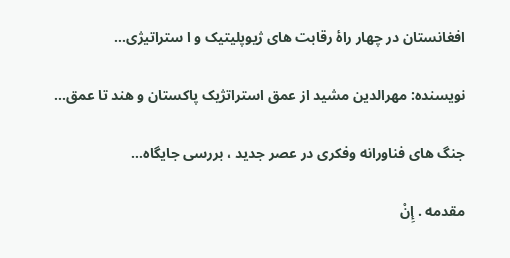افغانستان در چهار راۀ رقابت های ژیوپلیتیک و ا ستراتیژی…

نویسنده: مهرالدین مشید از عمق استراتژیک پاکستان و هند تا عمق…

جنگ های فناورانه وفکری در عصر جدید ، بررسی جایگاه…

مقدمه . إِنْ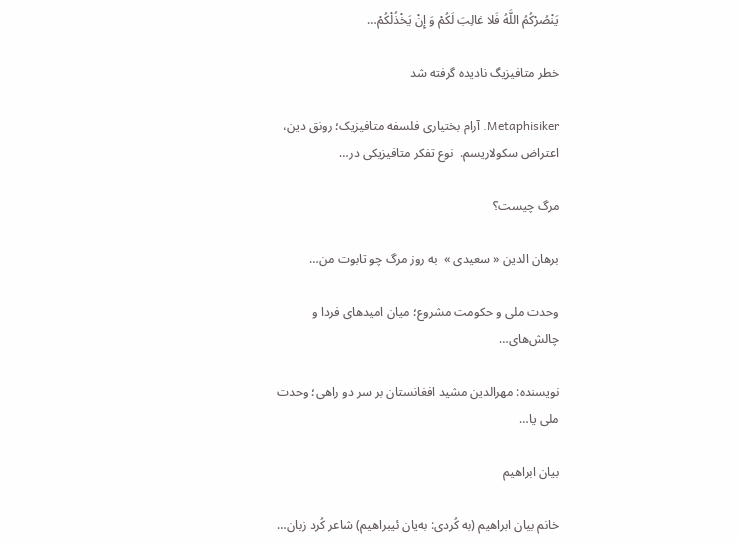يَنْصُرْكُمُ اللَّهُ فَلا غالِبَ لَكُمْ وَ إِنْ يَخْذُلْكُمْ…

خطر متافیزیگ نادیده گرفته شد

Metaphisiker. آرام بختیاری فلسفه متافیزیک؛ رونق دین، اعتراض سکولاریسم.  نوع تفکر متافیزیکی در…

مرگ چیست؟

برهان الدین « سعیدی »  به روز مرگ چو تابوت من…

وحدت ملی و حکومت مشروع؛ میان امیدهای فردا و چالش‌های…

نویسنده: مهرالدین مشید افغانستان بر سر دو راهی؛ وحدت ملی یا…

بیان ابراهیم

خانم بیان ابراهیم (به کُردی: بەیان ئیبراهیم) شاعر کُرد زبان…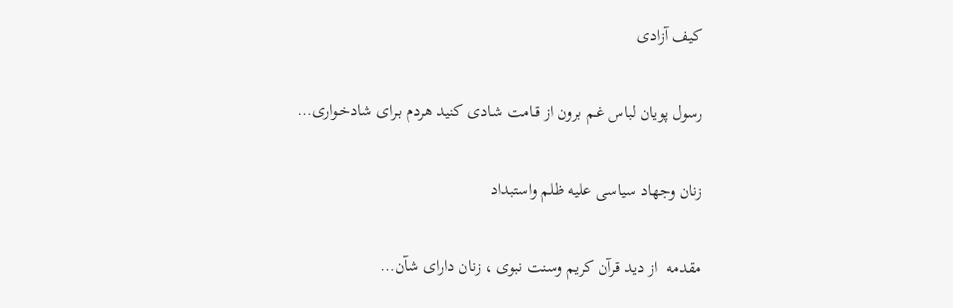کیف آزادی

رسول پویان لباس غـم برون از قـامت شـادی کنید هردم بـرای شادخـواری…

زنان وجهاد سیاسی علیه ظلم واستبداد

مقدمه  از دید قرآن کریم وسنت نبوی ، زنان دارای شآن…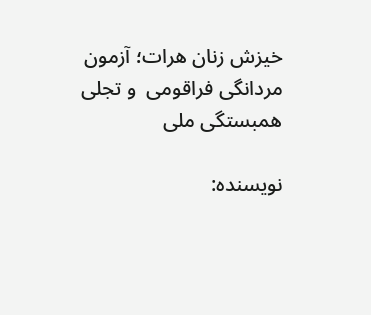خیزش زنان هرات؛ آزمون مردانگی فراقومی  و تجلی همبستگی ملی

نویسنده: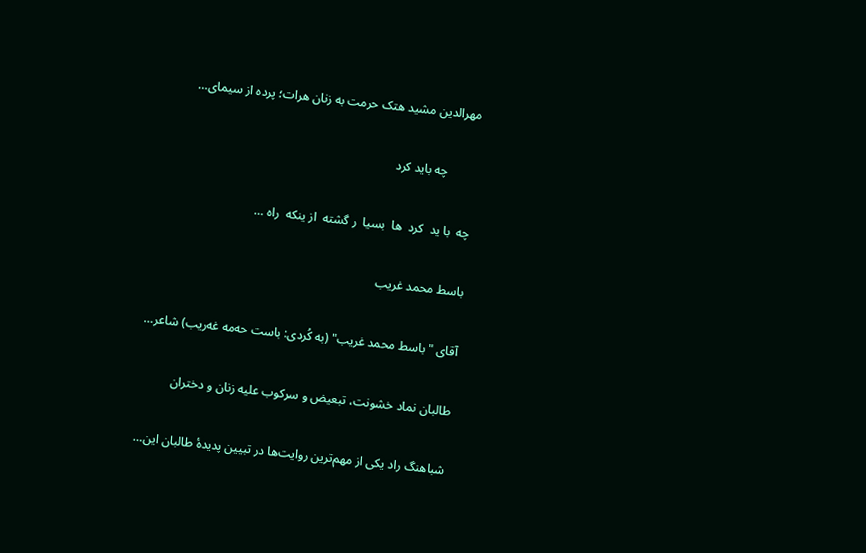مهرالدین مشید هتک حرمت به زنان هرات؛ پرده از سیمای…

         چه باید کرد

چه  با ید  کرد  ها  بسیا  ر گشته  از ینکه  راه …

باسط محمد غریب

آقای "باسط محمد غریب" (به کُردی: باست حەمە غەریب) شاعر…

طالبان نماد خشونت، تبعیض و سرکوب علیه زنان و دختران

شباهنگ راد یکی از مهم‌ترین روایت‌ها در تبیین پدیدهٔ طالبان این…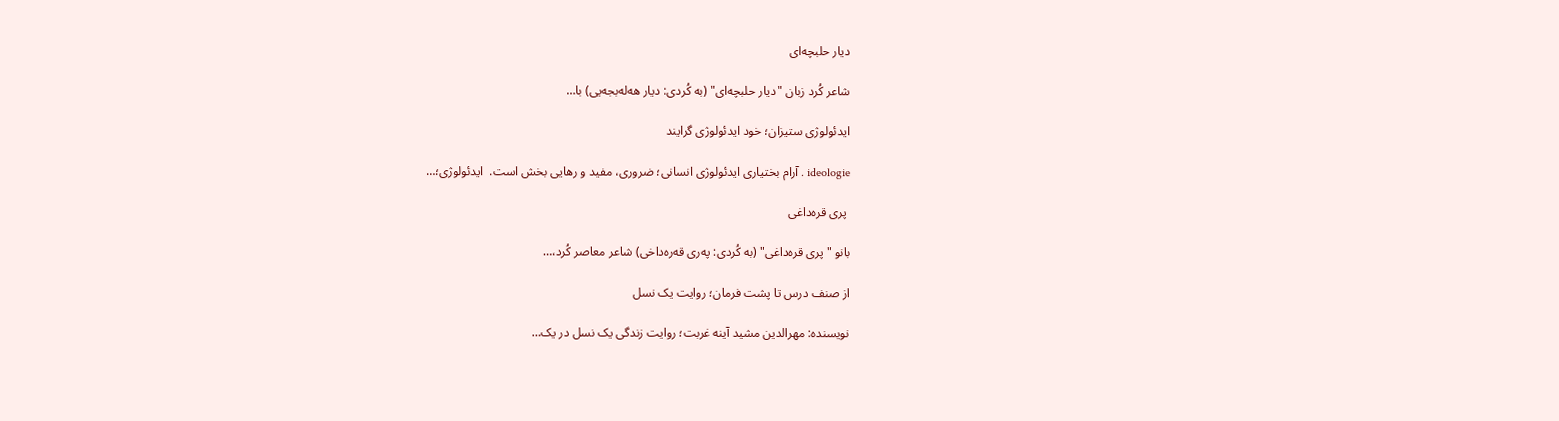دیار حلبچه‌ای

شاعر کُرد زبان "دیار حلبچه‌ای" (به کُردی: دیار هه‌له‌بجه‌یی) با…

ایدئولوژی ستیزان؛ خود ایدئولوژی گرایند

ideologie . آرام بختیاری ایدئولوژی انسانی؛ ضروری، مفید و رهایی بخش است.  ایدئولوژی؛…

 پری قره‌داغی

بانو "پری قره‌داغی" (به کُردی: پەری قەرەداخی) شاعر معاصر کُرد،…

از صنف درس تا پشت فرمان؛ روایت یک نسل

نویسنده: مهرالدین مشید آینه غربت؛ روایت زندگی یک نسل در یک…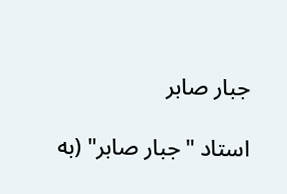جبار صابر

استاد "جبار صابر" (به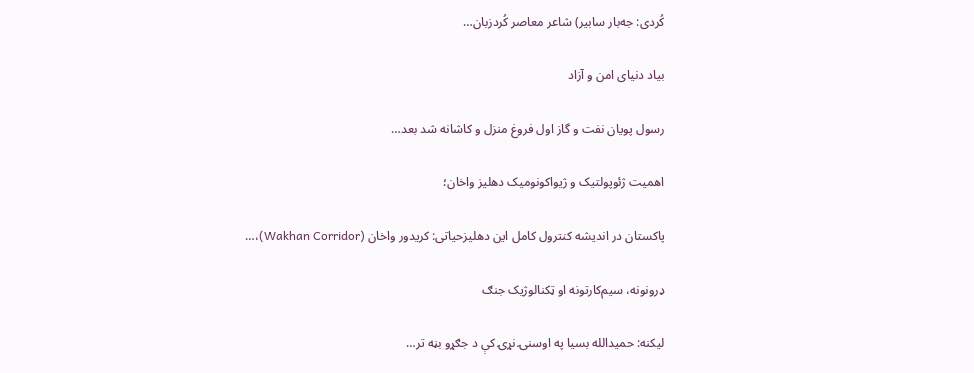کُردی: جەبار سابیر) شاعر معاصر کُردزبان…

بیاد دنیای امن و آزاد

رسول پویان نفت و گاز اول فروغ منزل و کاشانه شد بعد…

اهمیت ژئوپولتیک و ژیواکونومیک دهلیز واخان؛

پاکستان در اندیشه کنترول کامل این دهلیزحیاتی: کریدور واخان (Wakhan Corridor)،…

ډرونونه، سیم‌کارتونه او ټکنالوژیک جنګ

ليکنه: حميدالله بسيا په اوسنۍ نړۍ کې د جګړو بڼه تر…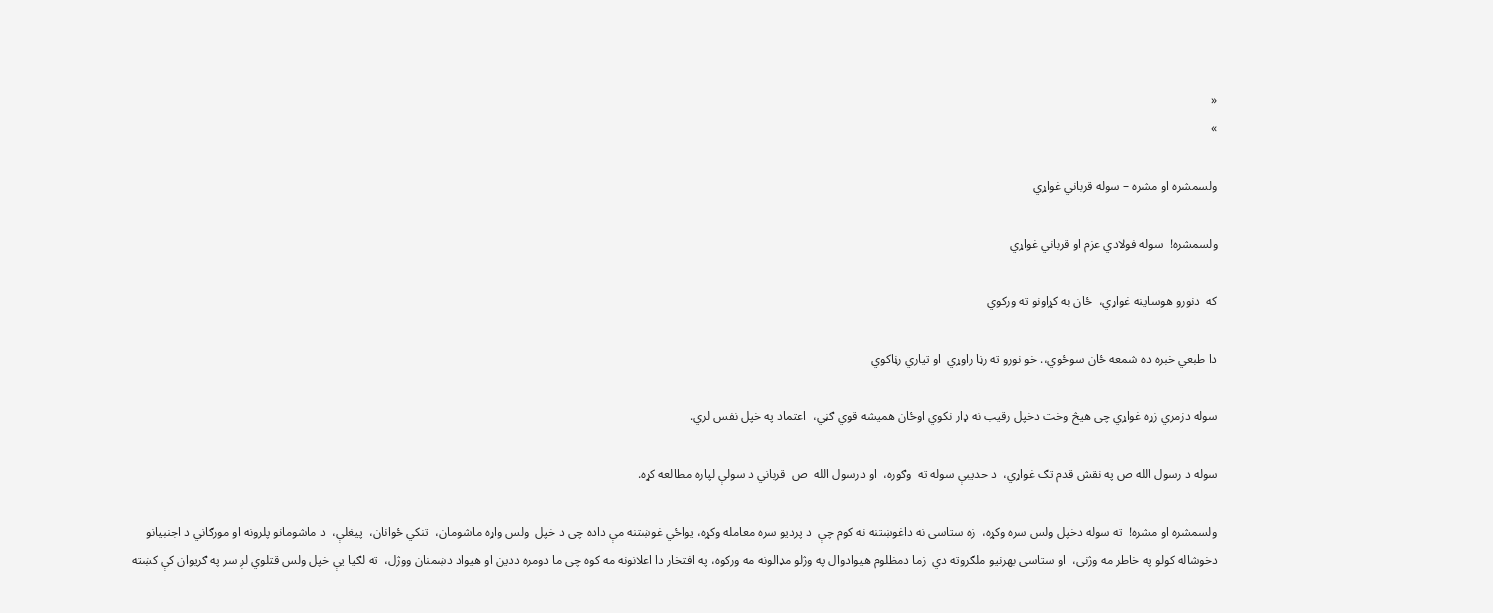«
»

ولسمشره او مشره – سوله قرباني غواړي

ولسمشره!  سوله فولادي عزم او قرباني غواړي

که  دنورو هوساینه غواړي،  ځان به کړاونو ته ورکوي

دا طبعي خبره ده شمعه ځان سوځوي،. خو نورو ته رڼا راوړي  او تیاري رڼاکوي

سوله دزمري زړه غواړي چی هیڅ وخت دخپل رقیب نه ‌ډار نکوي اوځان همیشه قوي ګڼي،  اعتماد په خپل نفس لري.

سوله د رسول الله ص په نقش قدم تګ غواړي،  د حدیبې سوله ته  وګوره،  او درسول الله  ص  قرباني د سولې لپاره مطالعه کړه.

ولسمشره او مشره!  ته سوله دخپل ولس سره وکړه،  زه ستاسی نه داغوښتنه نه کوم چې  د پردیو سره معامله وکړه، یواځي غوښتنه مې داده چی د خپل  ولس واړه ماشومان،  تنکي ځوانان،  پیغلې،  د ماشومانو پلرونه او مورګاني د اجنبیانو دخوشاله کولو په خاطر مه وژنی،  او ستاسی بهرنیو ملګروته دي  زما دمظلوم هیوادوال په وژلو مډالونه مه ورکوه، په افتخار دا اعلانونه مه کوه چی ما دومره ددین او هیواد دښمنان ووژل،  ته لګیا یې خپل ولس قتلوي لږ سر په ګریوان کې کښته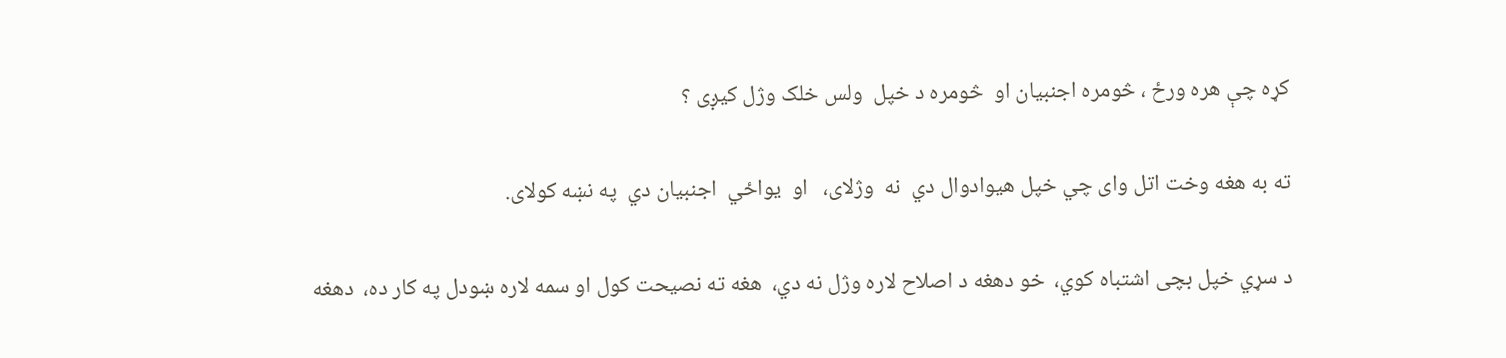کړه چې هره ورځ ، څومره اجنبیان او  څومره د خپل  ولس خلک وژل کیږی ؟

ته به هغه وخت اتل وای چي خپل هیوادوال دي  نه  وژلای،   او  یواځي  اجنبیان دي  په نښه کولای.

د سړي خپل بچی اشتباه کوي،  خو دهغه د اصلاح لاره وژل نه دي،  هغه ته نصیحت کول او سمه لاره ښودل په کار ده،  دهغه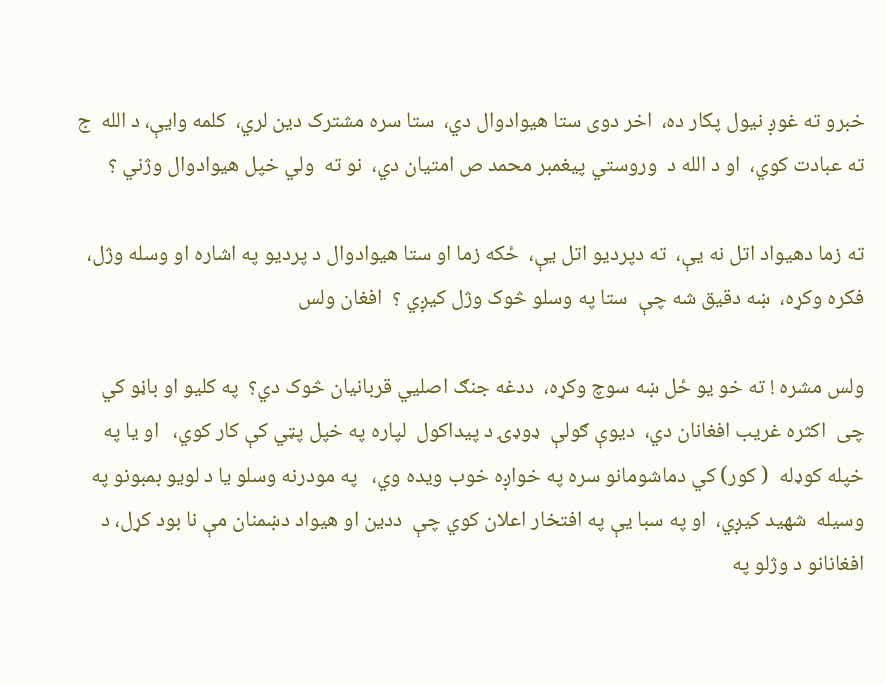خبرو ته غوږ نیول پکار ده،  اخر دوی ستا هیوادوال دي،  ستا سره مشترک دین لري،  کلمه وایې، د الله  ج ته عبادت کوي،  او د الله د  وروستي پیغمبر محمد ص امتیان دي،  نو ته  ولي خپل هیوادوال وژني ؟

ته زما دهیواد اتل نه یې،  ته دپردیو اتل یې،  ځکه زما او ستا هیوادوال د پردیو په اشاره او وسله وژل، فکره وکړه،  ښه دقیق شه چې  ستا په وسلو څوک وژل کیږي ؟  افغان ولس

ولس مشره ! ته خو یو ځل ښه سوچ وکړه،  ددغه جنګ اصلیي قربانیان څوک دي؟  په کلیو او باڼو کي  چی  اکثره غریب افغانان دي،  دیوې ګولې  ډوډۍ د پیداکول  لپاره په خپل پټي کې کار کوي،   او یا په خپله کوډله  ( کور) کي دماشومانو سره په خواږه خوب ویده وي،   په مودرنه وسلو یا د لویو بمبونو په وسیله  شهید کیږي،  او په سبا یې په افتخار اعلان کوي چې  ددین او هیواد دښمنان مې نا بود کړل، د افغانانو د وژلو په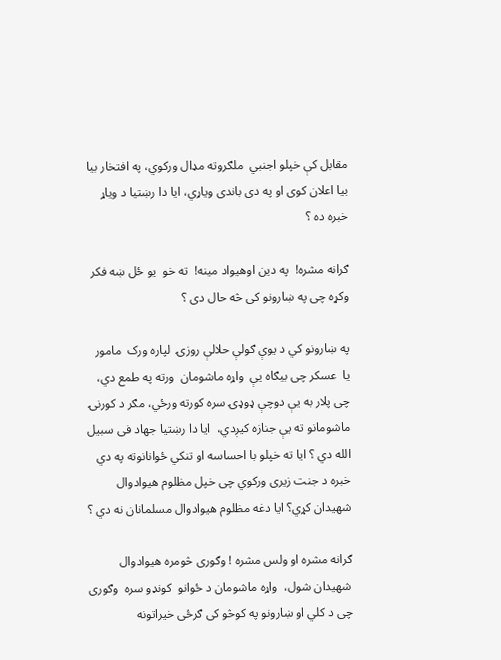مقابل کې خپلو اجنبي  ملګروته مډال ورکوي، په افتخار بیا بیا اعلان کوی او په دی باندی ویاړي، ایا دا رښتیا د ویاړ خبره ده ؟

ګرانه مشره!  په دین اوهیواد مینه!  ته خو  یو ځل ښه فکر  وکړه چی په ښارونو کی څه حال دی ؟

په ښارونو کي د یوې ګولې حلالې روزۍ  لپاره ورک  مامور  یا  عسکر چی بیګاه یې  واړه ماشومان  ورته په طمع دي،  چی پلار به یې دوچې ډوډۍ سره کورته ورځي، مګر د کورنۍ ماشومانو ته یې جنازه کیږدي،  ایا دا رښتیا جهاد فی سبیل الله دي ؟ ايا ته خپلو با احساسه او تنکي ځوانانوته په دي خبره د جنت زیری ورکوي چی خپل مظلوم هیوادوال شهیدان کړي؟ ایا دغه مظلوم هیوادوال مسلمانان نه دي ؟

ګرانه مشره او ولس مشره ! وګوری څومره هیوادوال شهیدان شول،  واړه ماشومان د ځوانو  کونډو سره  وګوری چی د کلي او ښارونو په کوڅو کی ګرځی خیراتونه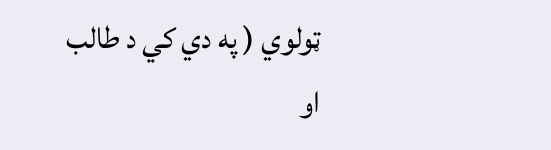ټولوي ( په دي کي د طالب او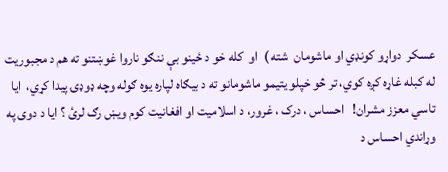عسکر  دواړو کونډي او ماشومان  شته )  او  کله خو د ځینو بې ننګو ناروا غوښتنو ته هم د مجبوریت له کبله غاړه کږه کوي، تر څو خپلو یتیمو ماشومانو ته د بیګاه لپاره یوه ګوله وچه ډوډۍ پیدا کړي،  ایا تاسي معزز مشران!   احساس ، درک ، غرور، د اسلامیت او افغانیت کوم ویښ رګ لرئ ؟ ایا د دوی په وړاندي احساس د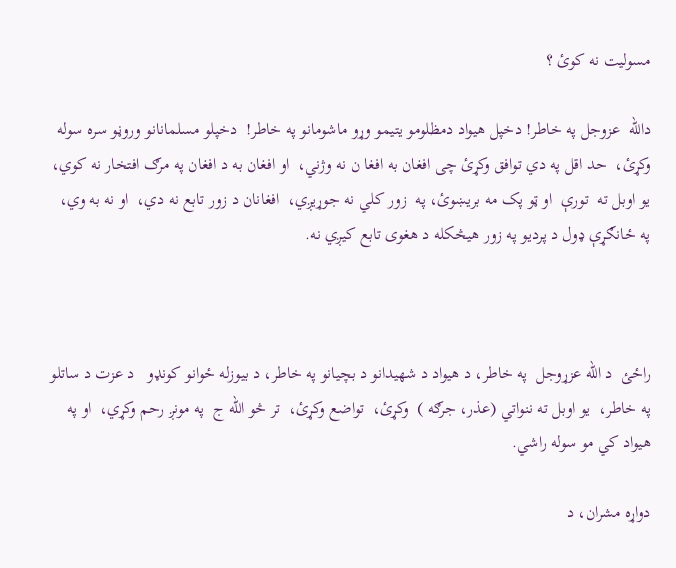مسولیت نه کوئ ؟

دالله  عزوجل په خاطر! دخپل هیواد دمظلومو یتیمو وړو ماشومانو په خاطر!  دخپلو مسلمانانو وروڼو سره سوله وکړئ،  حد اقل په دي توافق وکړئ چی افغان به افغا ن نه وژني،  او افغان به د افغان په مرګ افتخار نه کوي،  یو اوبل ته  تورې  او ټو پک مه بریښوئ، په  زور کلي نه جوړیږي،  افغانان د زور تابع نه دي،  او نه به وي، په ځانګړې ډول د پردیو په زور هیڅکله د هغوی تابع کیږي نه.



راځئ  د الله عزړوجل  په خاطر، د هیواد د شهیدانو د بچیانو په خاطر، د بیوزله ځوانو کونډو   د عزت د ساتلو په خاطر،  یو اوبل ته ننواتي (عذر، جرګه )  وکړئ،  تواضع وکړئ،  تر څو الله ج  په مونږ رحم وکړي،  او په  هیواد کي مو سوله راشي.

دواړه مشران، د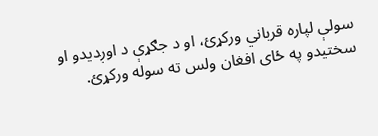سولې لپاره قرباني ورکړئ، او د جګړې د اوږدیدو او سختیدو په ځای افغان ولس ته سوله ورکړئ.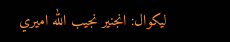لیکوال: انجنیر نجیب الله امیري